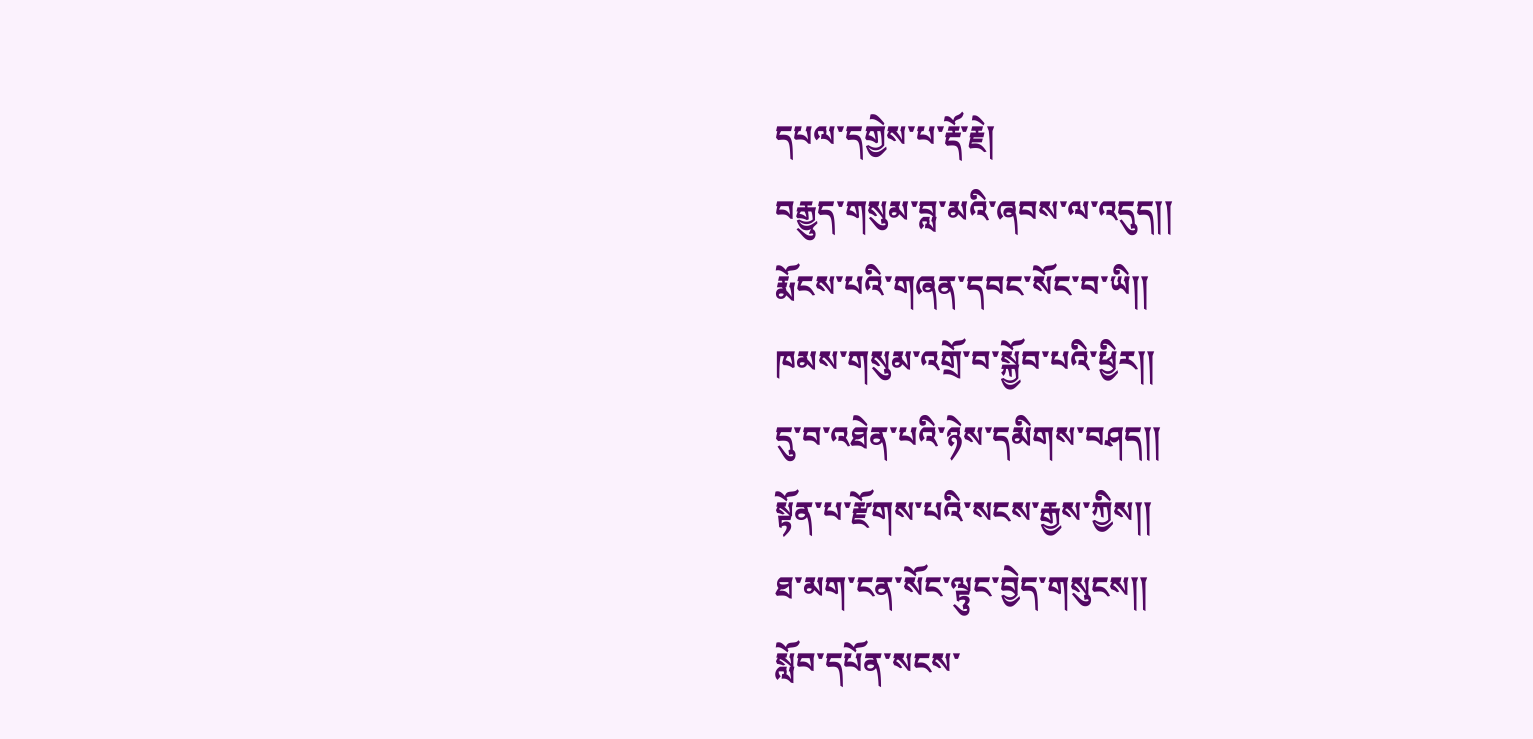དཔལ་དགྱེས་པ་རྡོ་རྗེ།
བརྒྱུད་གསུམ་བླ་མའི་ཞབས་ལ་འདུད།།
རྨོངས་པའི་གཞན་དབང་སོང་བ་ཡི།།
ཁམས་གསུམ་འགྲོ་བ་སྐྱོབ་པའི་ཕྱིར།།
དུ་བ་འཐེན་པའི་ཉེས་དམིགས་བཤད།།
སྟོན་པ་རྫོགས་པའི་སངས་རྒྱས་ཀྱིས།།
ཐ་མག་ངན་སོང་ལྟུང་བྱེད་གསུངས།།
སློབ་དཔོན་སངས་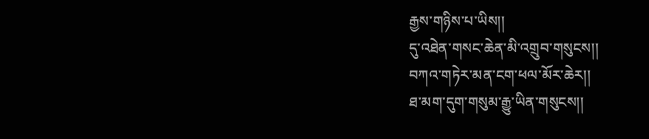རྒྱས་གཉིས་པ་ཡིས།།
དུ་འཐེན་གསང་ཆེན་མི་འགྲུབ་གསུངས།།
བཀའ་གཏེར་མན་ངག་ཕལ་མོར་ཆེར།།
ཐ་མག་དུག་གསུམ་རྒྱུ་ཡིན་གསུངས།།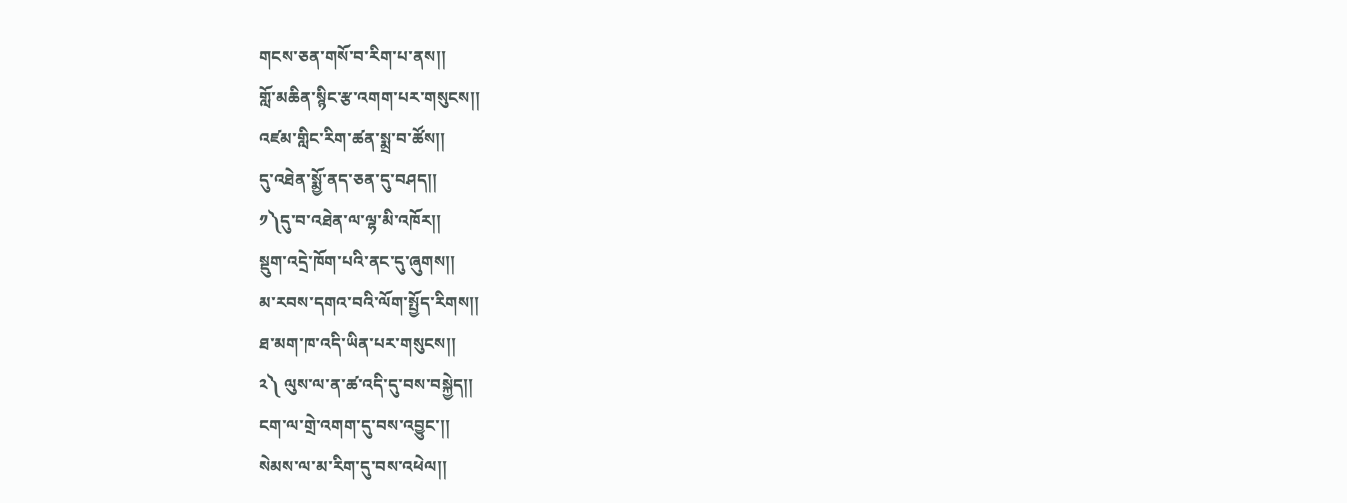གངས་ཅན་གསོ་བ་རིག་པ་ནས།།
གློ་མཆིན་སྙིང་རྩ་འགག་པར་གསུངས།།
འཛམ་གླིང་རིག་ཚན་སྨྲ་བ་ཚོས།།
དུ་འཐེན་སྨྱོ་ནད་ཅན་དུ་བཤད།།
༡༽དུ་བ་འཐེན་ལ་ལྷ་མི་འཁོར།།
སྡུག་འདྲེ་ཁོག་པའི་ནང་དུ་ཞུགས།།
མ་རབས་དགའ་བའི་ལོག་སྤྱོད་རིགས།།
ཐ་མག་ཁ་འདི་ཡིན་པར་གསུངས།།
༢༽ ལུས་ལ་ན་ཚ་འདི་དུ་བས་བསྐྱེད།།
ངག་ལ་གྲེ་འགག་དུ་བས་འབྱུང་།།
སེམས་ལ་མ་རིག་དུ་བས་འཕེལ།།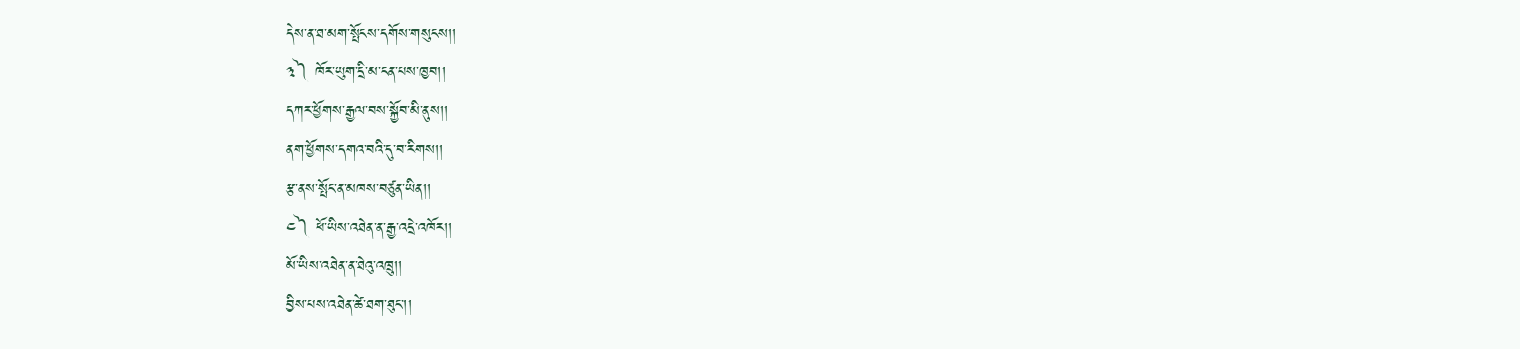དེས་ན་ཐ་མག་སྤོངས་དགོས་གསུངས།།
༣༽ ཁོར་ཡུག་དྲི་མ་ངན་པས་ཁྱབ།།
དཀར་ཕྱོགས་རྒྱལ་བས་སྐྱོབ་མི་ནུས།།
ནག་ཕྱོགས་དགའ་བའི་དུ་བ་རིགས།།
རྩ་ནས་སྤོང་ན་མཁས་བཙུན་ཡིན།།
༤༽ ཕོ་ཡིས་འཐེན་ན་རྒྱ་འདྲེ་འཁོར།།
མོ་ཡིས་འཐེན་ན་ཐེའུ་འཁྲུ།།
བྱིས་པས་འཐེན་ཚེ་ཐག་ཐུང་།།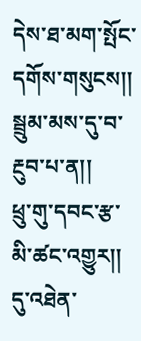དེས་ཐ་མག་སྤོང་དགོས་གསུངས།།
སྦྲུམ་མས་དུ་བ་རྔུབ་པ་ན།།
ཕྲུ་གུ་དབང་རྩ་མི་ཚང་འགྱུར།།
དུ་འཐེན་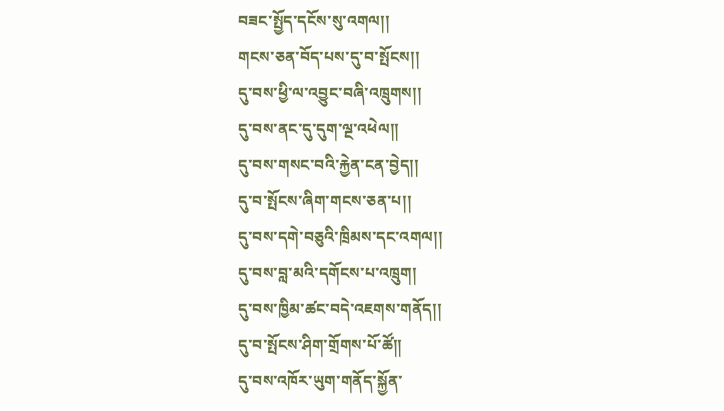བཟང་སྤྱོད་དངོས་སུ་འགལ།།
གངས་ཅན་བོད་པས་དུ་བ་སྤོངས།།
དུ་བས་ཕྱི་ལ་འབྱུང་བཞི་འཁྲུགས།།
དུ་བས་ནང་དུ་དུག་ལྔ་འཕེལ།།
དུ་བས་གསང་བའི་རྐྱེན་ངན་བྱེད།།
དུ་བ་སྤོངས་ཞིག་གངས་ཅན་པ།།
དུ་བས་དགེ་བཅུའི་ཁྲིམས་དང་འགལ།།
དུ་བས་བླ་མའི་དགོངས་པ་འཁྲུག།
དུ་བས་ཁྱིམ་ཚང་བདེ་འཇགས་གནོད།།
དུ་བ་སྤོངས་ཤིག་གྲོགས་པོ་ཚོ།།
དུ་བས་འཁོར་ཡུག་གནོད་སྐྱོན་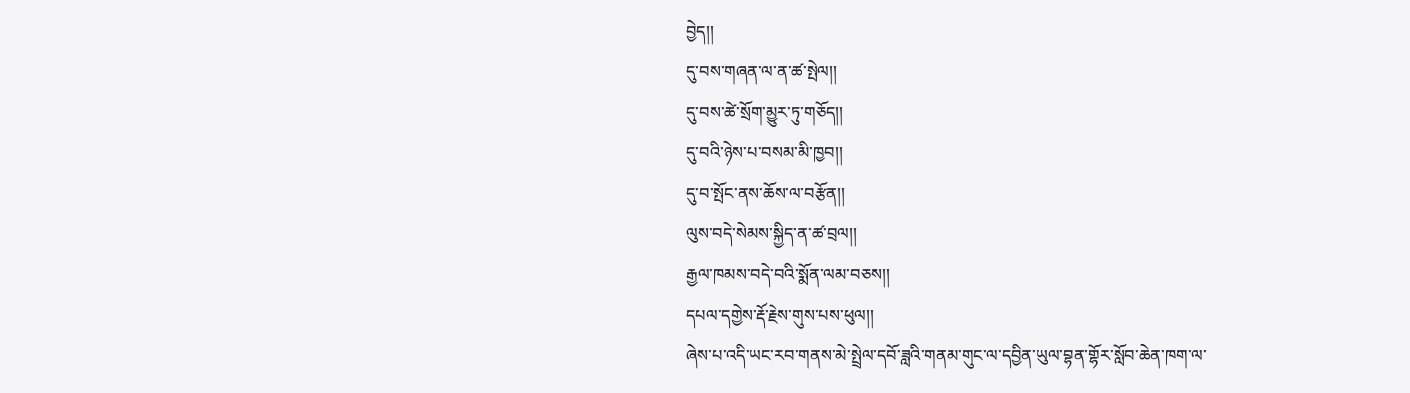བྱེད།།
དུ་བས་གཞན་ལ་ན་ཚ་སྤེལ།།
དུ་བས་ཚེ་སྲོག་མྱུར་ཏུ་གཅོད།།
དུ་བའི་ཉེས་པ་བསམ་མི་ཁྱབ།།
དུ་བ་སྤོང་ནས་ཆོས་ལ་བརྩོན།།
ལུས་བདེ་སེམས་སྐྱིད་ན་ཚ་བྲལ།།
རྒྱལ་ཁམས་བདེ་བའི་སྨོན་ལམ་བཅས།།
དཔལ་དགྱེས་རྡོ་རྗེས་གུས་པས་ཕུལ།།
ཞེས་པ་འདི་ཡང་རབ་གནས་མེ་སྤྲེལ་དབོ་ཟླའི་གནམ་གུང་ལ་དབྱིན་ཡུལ་བྷན་གྷོར་སློབ་ཆེན་ཁག་ལ་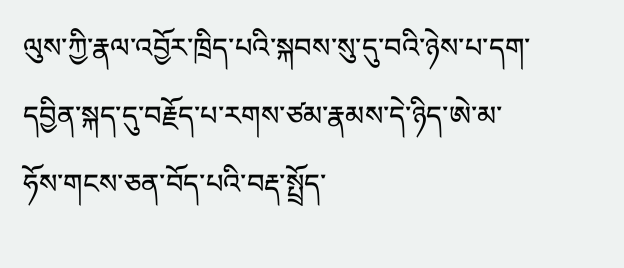ལུས་ཀྱི་རྣལ་འབྱོར་ཁྲིད་པའི་སྐབས་སུ་དུ་བའི་ཉེས་པ་དག་དབྱིན་སྐད་དུ་བརྗོད་པ་རགས་ཙམ་རྣམས་དེ་ཉིད་ཨེ་མ་ཧོས་གངས་ཅན་བོད་པའི་བརྡ་སྤྲོད་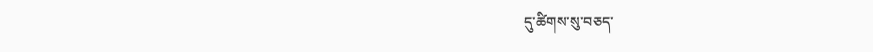དུ་ཚིགས་སུ་བཅད་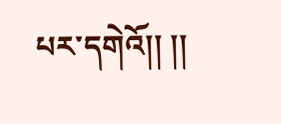པར་དགེའོ།། །།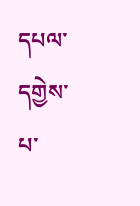དཔལ་དགྱེས་པ་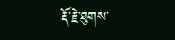རྡོ་རྗེ་ཐུགས་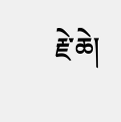རྗེ་ཆེ།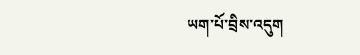ཡག་པོ་བྲིས་འདུག